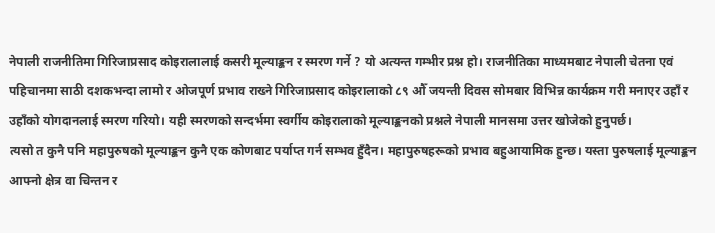नेपाली राजनीतिमा गिरिजाप्रसाद कोइरालालाई कसरी मूल्याङ्कन र स्मरण गर्ने ? यो अत्यन्त गम्भीर प्रश्न हो। राजनीतिका माध्यमबाट नेपाली चेतना एवं पहिचानमा साठी दशकभन्दा लामो र ओजपूर्ण प्रभाव राख्ने गिरिजाप्रसाद कोइरालाको ८९ औँ जयन्ती दिवस सोमबार विभिन्न कार्यक्रम गरी मनाएर उहाँ र उहाँको योगदानलाई स्मरण गरियो। यही स्मरणको सन्दर्भमा स्वर्गीय कोइरालाको मूल्याङ्कनको प्रश्नले नेपाली मानसमा उत्तर खोजेको हुनुपर्छ।
त्यसो त कुनै पनि महापुरुषको मूल्याङ्कन कुनै एक कोणबाट पर्याप्त गर्न सम्भव हुँदैन। महापुरुषहरूको प्रभाव बहुआयामिक हुन्छ। यस्ता पुरुषलाई मूल्याङ्कन आफ्नो क्षेत्र वा चिन्तन र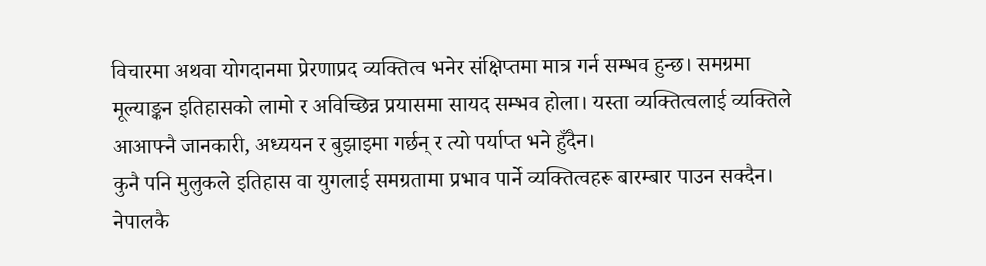विचारमा अथवा योगदानमा प्रेरणाप्रद व्यक्तित्व भनेर संक्षिप्तमा मात्र गर्न सम्भव हुन्छ। समग्रमा मूल्याङ्कन इतिहासको लामो र अविच्छिन्न प्रयासमा सायद सम्भव होला। यस्ता व्यक्तित्वलाई व्यक्तिले आआफ्नै जानकारी, अध्ययन र बुझाइमा गर्छन् र त्यो पर्याप्त भने हुँदैन।
कुनै पनि मुलुकले इतिहास वा युगलाई समग्रतामा प्रभाव पार्ने व्यक्तित्वहरू बारम्बार पाउन सक्दैन। नेपालकै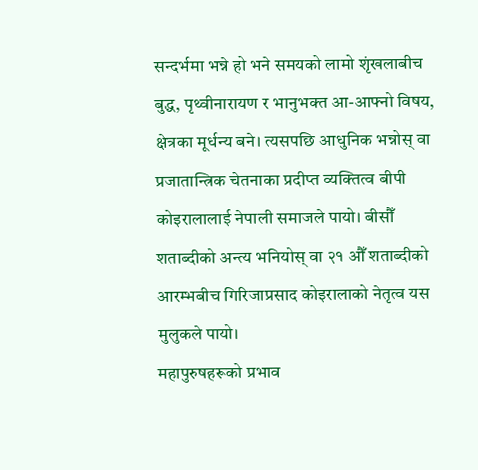सन्दर्भमा भन्ने हो भने समयको लामो शृंखलाबीच बुद्ध, पृथ्वीनारायण र भानुभक्त आ-आफ्नो विषय, क्षेत्रका मूर्धन्य बने। त्यसपछि आधुनिक भन्नोस् वा प्रजातान्त्रिक चेतनाका प्रदीप्त व्यक्तित्व बीपी कोइरालालाई नेपाली समाजले पायो। बीसौँ शताब्दीको अन्त्य भनियोस् वा २१ औँ शताब्दीको आरम्भबीच गिरिजाप्रसाद कोइरालाको नेतृत्व यस मुलुकले पायो।
महापुरुषहरूको प्रभाव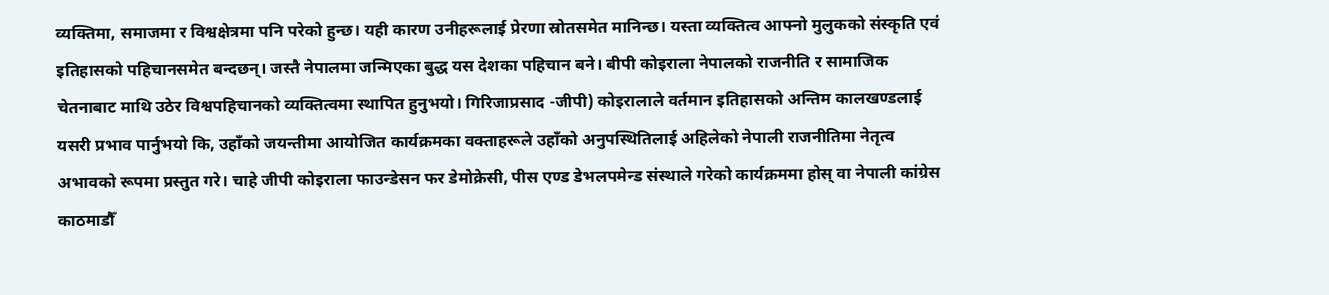व्यक्तिमा, समाजमा र विश्वक्षेत्रमा पनि परेको हुन्छ। यही कारण उनीहरूलाई प्रेरणा स्रोतसमेत मानिन्छ। यस्ता व्यक्तित्व आफ्नो मुलुकको संस्कृति एवं इतिहासको पहिचानसमेत बन्दछन्। जस्तै नेपालमा जन्मिएका बुद्ध यस देशका पहिचान बने। बीपी कोइराला नेपालको राजनीति र सामाजिक चेतनाबाट माथि उठेर विश्वपहिचानको व्यक्तित्वमा स्थापित हुनुभयो। गिरिजाप्रसाद -जीपी) कोइरालाले वर्तमान इतिहासको अन्तिम कालखण्डलाई यसरी प्रभाव पार्नुभयो कि, उहाँको जयन्तीमा आयोजित कार्यक्रमका वक्ताहरूले उहाँको अनुपस्थितिलाई अहिलेको नेपाली राजनीतिमा नेतृत्व अभावको रूपमा प्रस्तुत गरे। चाहे जीपी कोइराला फाउन्डेसन फर डेमोक्रेसी, पीस एण्ड डेभलपमेन्ड संस्थाले गरेको कार्यक्रममा होस् वा नेपाली कांग्रेस काठमाडौँ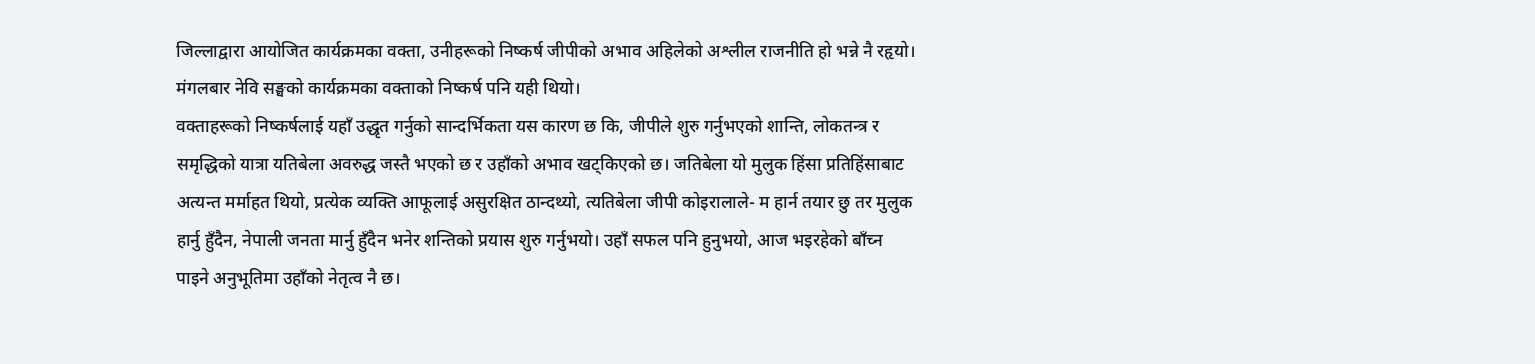जिल्लाद्वारा आयोजित कार्यक्रमका वक्ता, उनीहरूको निष्कर्ष जीपीको अभाव अहिलेको अश्लील राजनीति हो भन्ने नै रहृयो। मंगलबार नेवि सङ्घको कार्यक्रमका वक्ताको निष्कर्ष पनि यही थियो।
वक्ताहरूको निष्कर्षलाई यहाँ उद्धृत गर्नुको सान्दर्भिकता यस कारण छ कि, जीपीले शुरु गर्नुभएको शान्ति, लोकतन्त्र र समृद्धिको यात्रा यतिबेला अवरुद्ध जस्तै भएको छ र उहाँको अभाव खट्किएको छ। जतिबेला यो मुलुक हिंसा प्रतिहिंसाबाट अत्यन्त मर्माहत थियो, प्रत्येक व्यक्ति आफूलाई असुरक्षित ठान्दथ्यो, त्यतिबेला जीपी कोइरालाले- म हार्न तयार छु तर मुलुक हार्नु हुँदैन, नेपाली जनता मार्नु हुँदैन भनेर शन्तिको प्रयास शुरु गर्नुभयो। उहाँ सफल पनि हुनुभयो, आज भइरहेको बाँच्न पाइने अनुभूतिमा उहाँको नेतृत्व नै छ।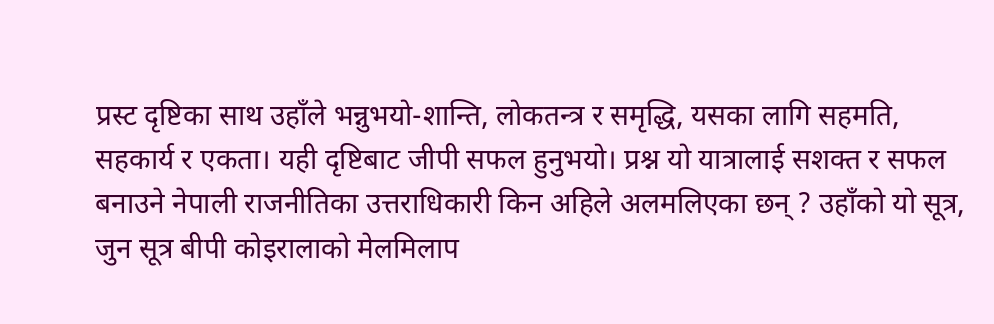प्रस्ट दृष्टिका साथ उहाँले भन्नुभयो-शान्ति, लोकतन्त्र र समृद्धि, यसका लागि सहमति, सहकार्य र एकता। यही दृष्टिबाट जीपी सफल हुनुभयो। प्रश्न यो यात्रालाई सशक्त र सफल बनाउने नेपाली राजनीतिका उत्तराधिकारी किन अहिले अलमलिएका छन् ? उहाँको यो सूत्र, जुन सूत्र बीपी कोइरालाको मेलमिलाप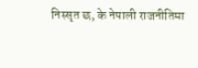निस्सृत छ, के नेपाली राजनीतिमा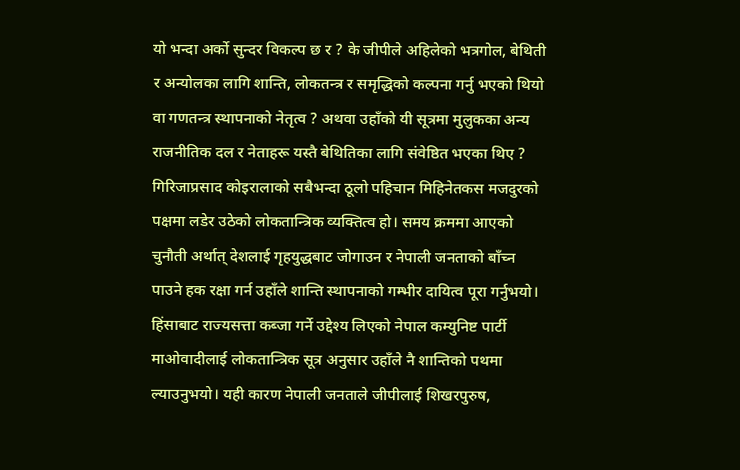यो भन्दा अर्को सुन्दर विकल्प छ र ? के जीपीले अहिलेको भत्रगोल, बेथिती र अन्योलका लागि शान्ति, लोकतन्त्र र समृद्धिको कल्पना गर्नु भएको थियो वा गणतन्त्र स्थापनाको नेतृत्व ? अथवा उहाँको यी सूत्रमा मुलुकका अन्य राजनीतिक दल र नेताहरू यस्तै बेथितिका लागि संवेष्ठित भएका थिए ?
गिरिजाप्रसाद कोइरालाको सबैभन्दा ठूलो पहिचान मिहिनेतकस मजदुरको पक्षमा लडेर उठेको लोकतान्त्रिक व्यक्तित्व हो। समय क्रममा आएको चुनौती अर्थात् देशलाई गृहयुद्धबाट जोगाउन र नेपाली जनताको बाँच्न पाउने हक रक्षा गर्न उहाँले शान्ति स्थापनाको गम्भीर दायित्व पूरा गर्नुभयो। हिंसाबाट राज्यसत्ता कब्जा गर्ने उद्देश्य लिएको नेपाल कम्युनिष्ट पार्टी माओवादीलाई लोकतान्त्रिक सूत्र अनुसार उहाँले नै शान्तिको पथमा ल्याउनुभयो। यही कारण नेपाली जनताले जीपीलाई शिखरपुरुष,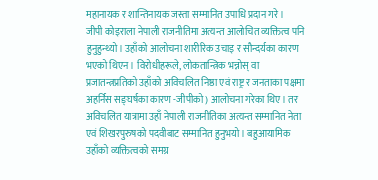महानायक र शान्तिनायक जस्ता सम्मानित उपाधि प्रदान गरे।
जीपी कोइराला नेपाली राजनीतिमा अत्यन्त आलोचित व्यक्तित्व पनि हुनुहुन्थ्यो। उहाँको आलोचना शारीरिक उचाइ र सौन्दर्यका कारण भएको थिएन। विरोधीहरूले, लोकतान्त्रिक भन्नोस् वा प्रजातन्त्रप्रतिको उहाँको अविचलित निष्ठा एवं राष्ट्र र जनताका पक्षमा अहर्निस सङ्घर्षका कारण -जीपीको) आलोचना गरेका थिए। तर अविचलित यात्रामा उहाँ नेपाली राजनीतिका अत्यन्त सम्मानित नेता एवं शिखरपुरुषको पदवीबाट सम्मानित हुनुभयो। बहुआयामिक उहाँको व्यक्तित्वको समग्र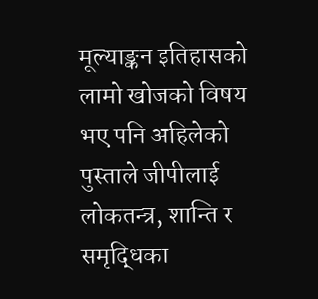मूल्याङ्कन इतिहासको लामो खोजको विषय भए पनि अहिलेको पुस्ताले जीपीलाई लोकतन्त्र, शान्ति र समृद्धिका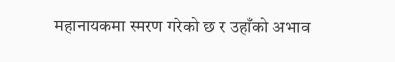महानायकमा स्मरण गरेको छ र उहाँको अभाव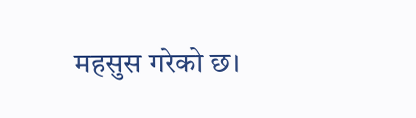महसुस गरेको छ।